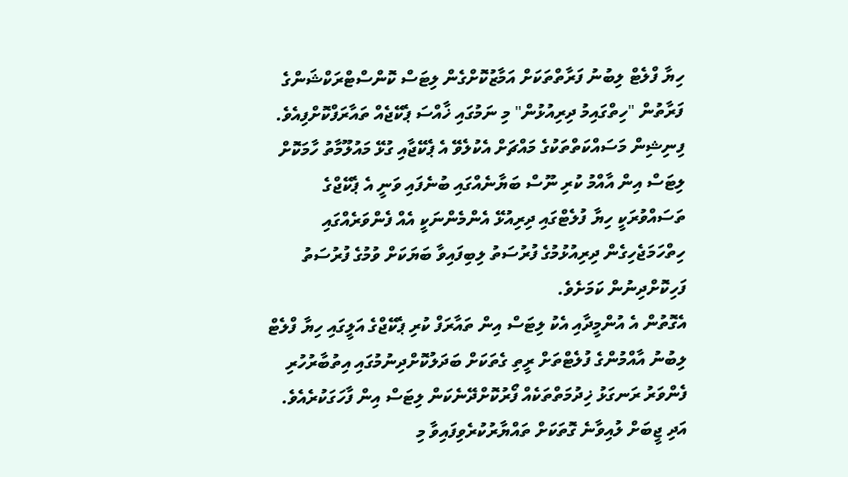ހިޔާ ފްލެޓް ލިބުނު ފަރާތްތަކަށް އަމާޒުކޮށްގެން ލިޓަސް ކޮންސްޓްރަކްޝަންގެ ފަރާތުން "ހިތްގައިމު ދިރިއުޅުން" މި ނަމުގައި ޚާއްސަ ޕެކޭޖެއް ތައާރަފްކޮށްފިއެވެ.
ފިނިޝިން މަސައްކަތްތަކުގެ މައްޗަށް އެކުލެވޭ އެ ޕެކޭޖާއި ގުޅޭ މައުލޫމާތު ހާމަކޮށް ލިޓަސް އިން އާއްމު ކުރި ނޫސް ބަޔާނެއްގައި ބުނެފައި ވަނީ އެ ޕެކޭޖްގެ ތަސައްވުރަކީ ހިޔާ ފުލެޓްގައި ދިރިއުޅޭ އެންމެންނަކީ އެއް ފެންވަރެއްގައި ހިތްހަމަޖެހިގެން ދިރިއުޅުމުގެ ފުރުސަތު ލިބިފައިވާ ބަޔަކަށް ވުމުގެ ފުރުސަތު ފަހިކޮށްދިނުން ކަމަށެވެ.
އެގޮތުން އެ އުންމީދާއި އެކު ލިޓަސް އިން ތައާރަފް ކުރި ޕެކޭޖްގެ އަލީގައި ހިޔާ ފްލެޓް ލިބުނު އާއްމުންގެ ފުލެޓްތަށް ރީތި ގެތަކަށް ބަދަލުކޮށްދިނުމުގައި އިތުބާރުހުރި ފެންވަރު ރަނގަޅު ޚިދުމަތްތަކެއް ފޯރުކޮށްދޭނެކަން ލިޓަސް އިން ފާހަގަކުރެއެވެ. އަދި ޖީބަށް ލުއިވާނެ ގޮތަކަށް ތައްޔާރުކުރެވިފައިވާ މި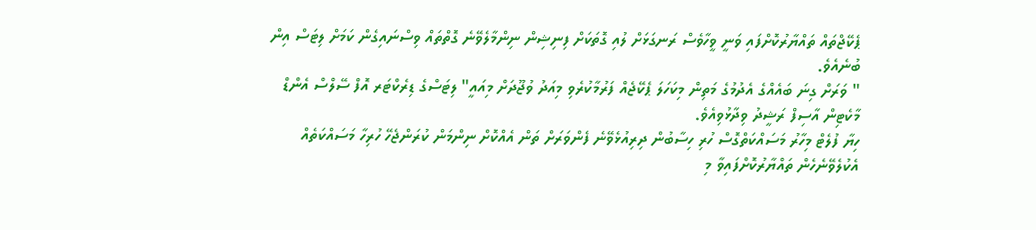ޕެކޭޖްތައް ތައްޔާރުކޮށްފައި ވަނީ ވީހާވެސް ރަނގަޅަށް ލުއި ގޮތަކަށް ފިނިޝިން ނިންމާލެވޭނެ ގޮތްތައް ވިސްނައިގެން ކަމަށް ލިޓަސް އިން ބުނެއެވެ.
" ވަރަށް ގިނަ ބައެއްގެ އެދުމުގެ މަތިން މިކަހަލަ ޕެކޭޖެއް ފަރުމާކުރެވި މިއަދު ވުޖޫދަށް މިއައީ" ލިޓަސްގެ ޑިރެކްޓަރ އޮފް ސޭލްސް އެންޑް މާކެޓިން އާސިފް ރަޝީދު ވިދާޅުވިއެވެ.
ހިޔާ ފުލެޓް މިހާރު މަސައްކަތްގޮސް ހުރި ހިސާބުން ދިރިއުޅެވޭނެ ފެންވަރަށް ތަން އެއްކޮށް ނިންމަން ކުރަންޖެހޭ ހުރިހާ މަސައްކަތެއް އެކުލެވޭނެހެން ތައްޔާރުކޮށްފައިވާ މި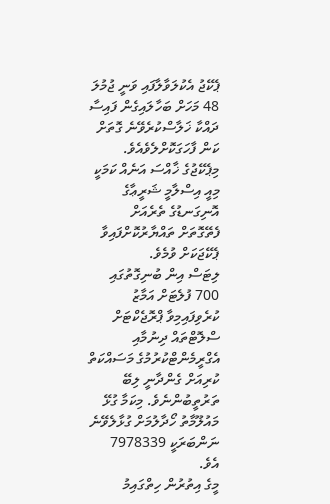ޕެކޭޖު އެކުލަވާލާފައި ވަނީ ޖުމުލަ 48 މަހަށް ބަހާލައިގެން ފައިސާ ދައްކާ ޚަލާސްކުރެވޭނެ ގޮތަށް ކަން ފާހަގަކޮށްލެވެއެވެ. މިޕެކޭޖުގެ ޚާއްސަ އަނެއް ކަމަކީ މިއީ އިސްލާމީ ޝަރީޢާގެ އޮނިގަނޑުގެ ތެރެއަށް ފެތޭގޮތަށް ތައްޔާރުކޮށްފައިވާ ޕެކޭޖަކަށް ވުމެވެ.
ލިޓަސް އިން ބުނިގޮތުގައި 700 ފުލެޓަށް އަމާޒު ކުރެވިފައިމިވާ ޕްރޮޖެކްޓަށް ސްލޮޓްތައް ދިނުމާއި އެގްރީމެންޓްކުރުމުގެ މަސައްކަތް ކުރިއަށް ގެންދާނީ ލިބޭ ތަރުތީބުންނެވެ. މިކަމާ ގުޅޭ މައުލޫމާތު ހޯދާލުމަށް ގުޅާލެވޭނެ ނަންބަރަކީ 7978339 އެވެ.
މީގެ އިތުރުން ހިތްގައިމު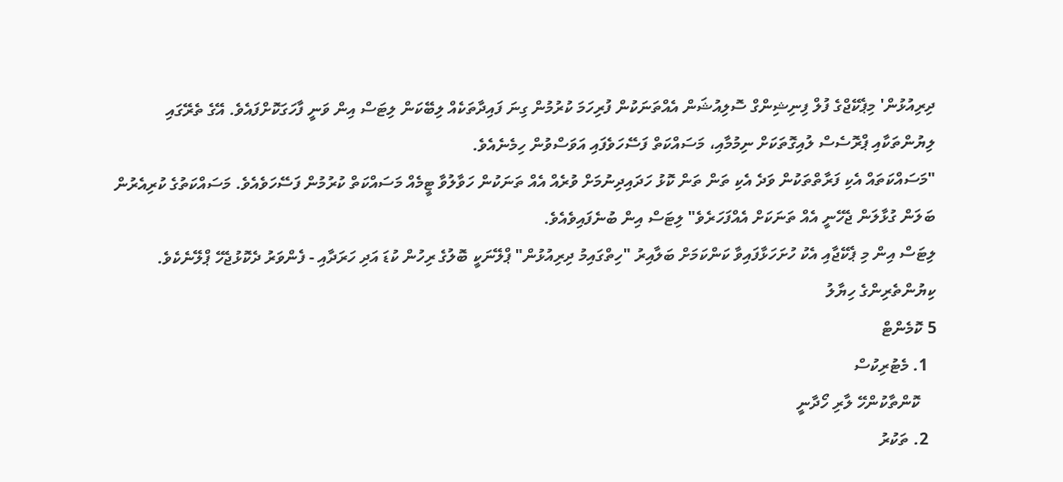ދިރިއުޅުން' މިޕެކޭޖްގެ ފުލް ފިނިޝިންގް ސޮލިއުޝަން އެއްތަނަކުން ފުރިހަމަ ކުރުމުން ގިނަ ފައިދާތަކެއް ލިބޭކަން ލިޓަސް އިން ވަނީ ފާހަގަކޮށްފައެވެ. އޭގެ ތެރޭގައި ލިޔުންތަކާއި ޕްރޮސެސް ލުއިގޮތަކަށް ނިމުމާއި، މަސައްކަތް ފަސޭހަވެފައި އަވަސްވުން ހިމެނެއެވެ.
"މަސައްކަތައް އެކި ފަރާތްތަކުން ވަދެ އެކި ތަން ތަން ކޮޅު ހަދައިދިނުމަށް ވުރެއް އެއް ތަނަކުން ހަވާލުވާ ޓީމެއް މަސައްކަތް ކުރުމުން ފަސޭހަވެއެވެ. މަސައްކަތުގެ ކުރިއެރުން ބަލަން ގުޅާލަން ޖެހޭނީ އެއް ތަނަކަށް އެއްފަހަރެވެ" ލިޓަސް އިން ބުނެފައިވެއެވެ.
ލިޓަސް އިން މި ޕެކޭޖާއި އެކު ހުށަހަޅާފައިވާ ކަންކަމަށް ބަލާއިރު "ހިތްގައިމު ދިރިއުޅުން" ޕްލޭނަކީ ބޮލުގެ ރިހުން ކުޑަ އަދި ހަރަދާއި - ފެންވަރު ދެކޮޅުޖެހޭ ޕްލޭނެކެވެ.
ކިޔުންތެރިންގެ ހިޔާލު
5 ކޮމެންޓް
  1. މެޓުރިކުސް
    ކޮންތާކުންހޭ ލާރި ހޯދާނީ
  2. ތަކުރު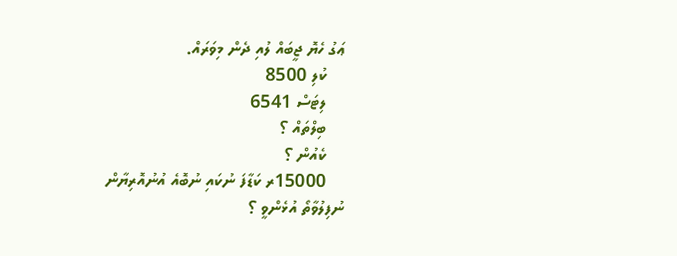ޢަގު ހެޔޮ ޖީބައް ލުއި ދެން މިވަރައް.
    ކުލި 8500
    ލިޓަސް 6541
    ބިލްތައް ؟
    ކެއުން ؟
    15000ރ ކަޑާފަ ނުކައި ނުބޮއެ އުނުއޮރިޔާން ނުފިލުވާތޯ އުޅެންވީ ؟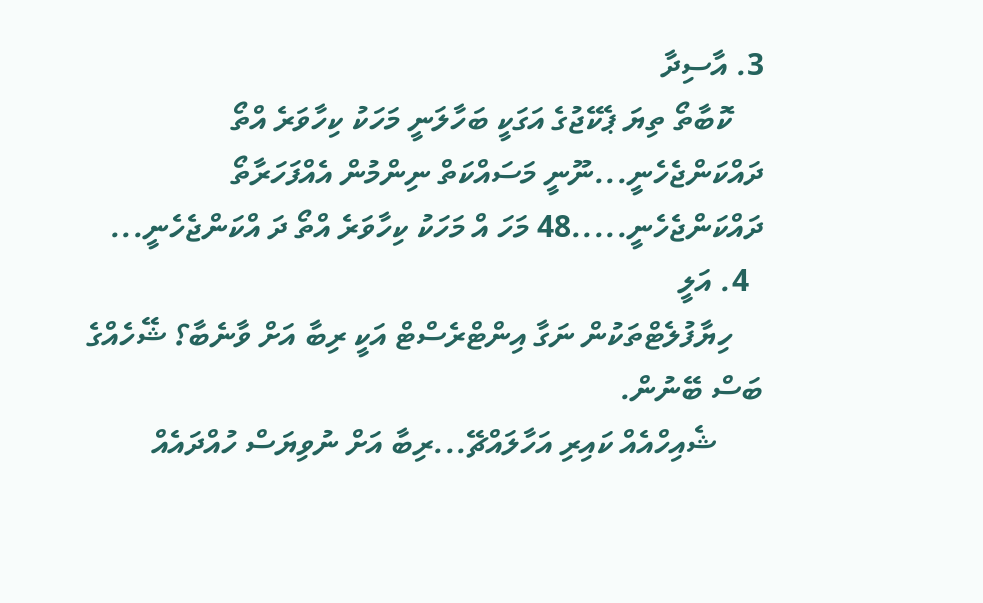3. އާސިދާ
    ކޮބާތޯ ތިޔަ ޕެކޭޖުގެ އަގަކީ ބަހާލަނީ މަހަކު ކިހާވަރެ އްތޯ ދައްކަންޖެހެނީ...ނޫނީ މަސައްކަތް ނިންމުން އެއްފަހަރާތޯ ދައްކަންޖެހެނީ.....48 މަހަ އް މަހަކު ކިހާވަރެ އްތޯ ދަ އްކަންޖެހެނީ...
  4. އަލީ
    ހިޔާފުލެޓްތަކުން ނަގާ އިންޓްރެސްޓް އަކީ ރިބާ އަށް ވާނެބާ؟ ޝޭހެއްގެ ބަސް ބޭނުން.
      ޝެއިހްއެއް ކައިރި އަހާލައްޗޭ...ރިބާ އަށް ނުވިޔަސް ހުއްދައެއް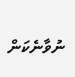ނުވާނެކަން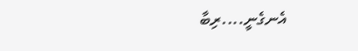އެނގެނީ....ރިބާ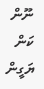ނޫން ކަން ޔަގީން